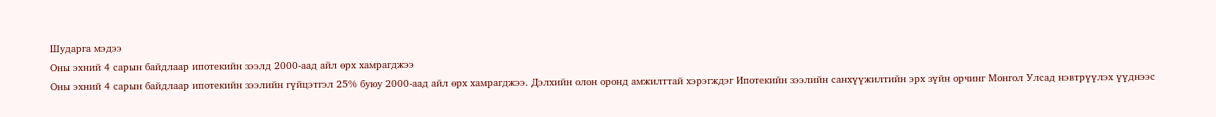Шударга мэдээ
Оны эхний 4 сарын байдлаар ипотекийн зээлд 2000-аад айл өрх хамрагджээ
Оны эхний 4 сарын байдлаар ипотекийн зээлийн гүйцэтгэл 25% буюу 2000-аад айл өрх хамрагджээ. Дэлхийн олон оронд амжилттай хэрэгждэг Ипотекийн зээлийн санхүүжилтийн эрх зүйн орчинг Монгол Улсад нэвтрүүлэх үүднээс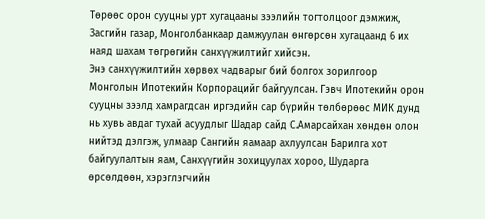Төрөөс орон сууцны урт хугацааны зээлийн тогтолцоог дэмжиж, Засгийн газар, Монголбанкаар дамжуулан өнгөрсөн хугацаанд 6 их наяд шахам төгрөгийн санхүүжилтийг хийсэн.
Энэ санхүүжилтийн хөрвөх чадварыг бий болгох зорилгоор Монголын Ипотекийн Корпорацийг байгуулсан. Гэвч Ипотекийн орон сууцны зээлд хамрагдсан иргэдийн сар бүрийн төлбөрөөс МИК дунд нь хувь авдаг тухай асуудлыг Шадар сайд С.Амарсайхан хөндөн олон нийтэд дэлгэж, улмаар Сангийн яамаар ахлуулсан Барилга хот байгуулалтын яам, Санхүүгийн зохицуулах хороо, Шударга өрсөлдөөн, хэрэглэгчийн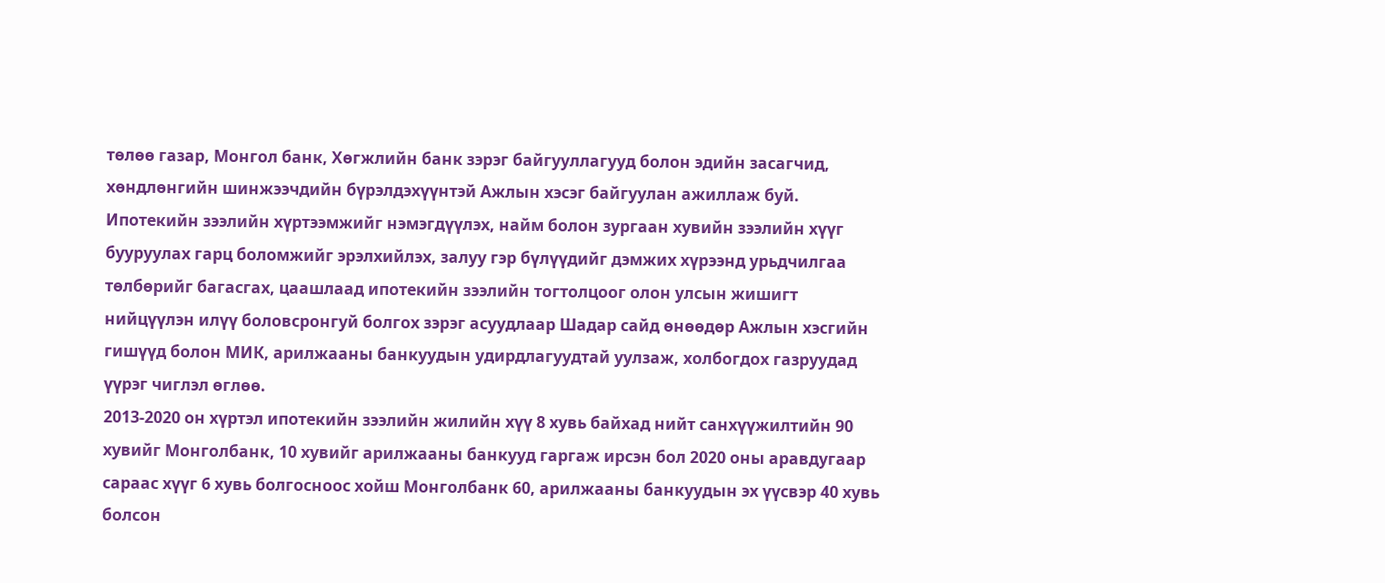төлөө газар, Монгол банк, Хөгжлийн банк зэрэг байгууллагууд болон эдийн засагчид, хөндлөнгийн шинжээчдийн бүрэлдэхүүнтэй Ажлын хэсэг байгуулан ажиллаж буй.
Ипотекийн зээлийн хүртээмжийг нэмэгдүүлэх, найм болон зургаан хувийн зээлийн хүүг бууруулах гарц боломжийг эрэлхийлэх, залуу гэр бүлүүдийг дэмжих хүрээнд урьдчилгаа төлбөрийг багасгах, цаашлаад ипотекийн зээлийн тогтолцоог олон улсын жишигт нийцүүлэн илүү боловсронгуй болгох зэрэг асуудлаар Шадар сайд өнөөдөр Ажлын хэсгийн гишүүд болон МИК, арилжааны банкуудын удирдлагуудтай уулзаж, холбогдох газруудад үүрэг чиглэл өглөө.
2013-2020 он хүртэл ипотекийн зээлийн жилийн хүү 8 хувь байхад нийт санхүүжилтийн 90 хувийг Монголбанк, 10 хувийг арилжааны банкууд гаргаж ирсэн бол 2020 оны аравдугаар сараас хүүг 6 хувь болгосноос хойш Монголбанк 60, арилжааны банкуудын эх үүсвэр 40 хувь болсон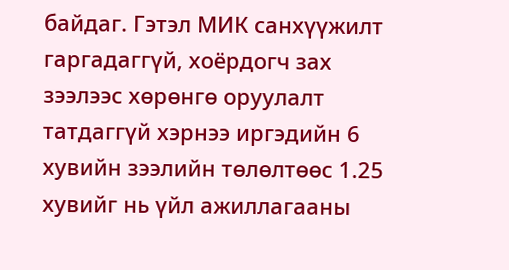байдаг. Гэтэл МИК санхүүжилт гаргадаггүй, хоёрдогч зах зээлээс хөрөнгө оруулалт татдаггүй хэрнээ иргэдийн 6 хувийн зээлийн төлөлтөөс 1.25 хувийг нь үйл ажиллагааны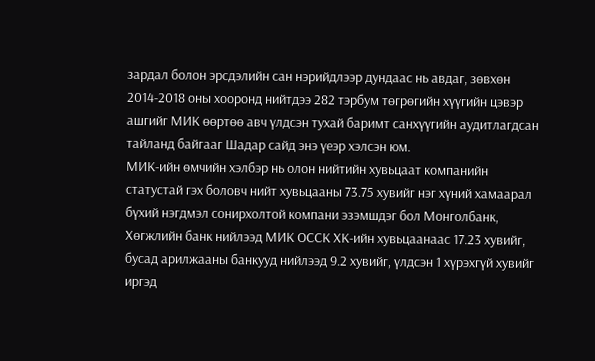зардал болон эрсдэлийн сан нэрийдлээр дундаас нь авдаг, зөвхөн 2014-2018 оны хооронд нийтдээ 282 тэрбум төгрөгийн хүүгийн цэвэр ашгийг МИК өөртөө авч үлдсэн тухай баримт санхүүгийн аудитлагдсан тайланд байгааг Шадар сайд энэ үеэр хэлсэн юм.
МИК-ийн өмчийн хэлбэр нь олон нийтийн хувьцаат компанийн статустай гэх боловч нийт хувьцааны 73.75 хувийг нэг хүний хамаарал бүхий нэгдмэл сонирхолтой компани эзэмшдэг бол Монголбанк, Хөгжлийн банк нийлээд МИК ОССК ХК-ийн хувьцаанаас 17.23 хувийг, бусад арилжааны банкууд нийлээд 9.2 хувийг, үлдсэн 1 хүрэхгүй хувийг иргэд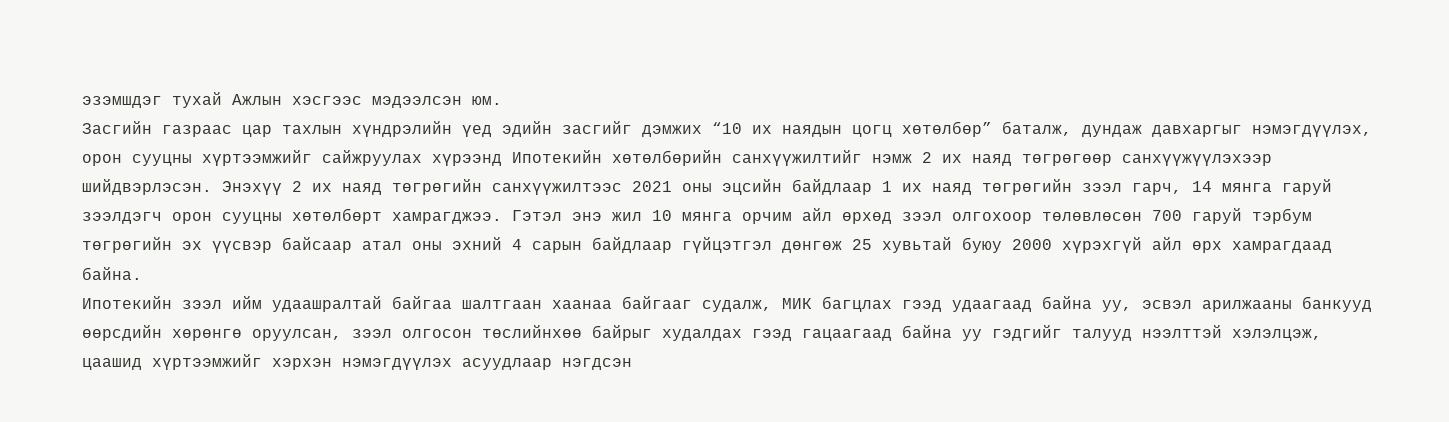эзэмшдэг тухай Ажлын хэсгээс мэдээлсэн юм.
Засгийн газраас цар тахлын хүндрэлийн үед эдийн засгийг дэмжих “10 их наядын цогц хөтөлбөр” баталж, дундаж давхаргыг нэмэгдүүлэх, орон сууцны хүртээмжийг сайжруулах хүрээнд Ипотекийн хөтөлбөрийн санхүүжилтийг нэмж 2 их наяд төгрөгөөр санхүүжүүлэхээр шийдвэрлэсэн. Энэхүү 2 их наяд төгрөгийн санхүүжилтээс 2021 оны эцсийн байдлаар 1 их наяд төгрөгийн зээл гарч, 14 мянга гаруй зээлдэгч орон сууцны хөтөлбөрт хамрагджээ. Гэтэл энэ жил 10 мянга орчим айл өрхөд зээл олгохоор төлөвлөсөн 700 гаруй тэрбум төгрөгийн эх үүсвэр байсаар атал оны эхний 4 сарын байдлаар гүйцэтгэл дөнгөж 25 хувьтай буюу 2000 хүрэхгүй айл өрх хамрагдаад байна.
Ипотекийн зээл ийм удаашралтай байгаа шалтгаан хаанаа байгааг судалж, МИК багцлах гээд удаагаад байна уу, эсвэл арилжааны банкууд өөрсдийн хөрөнгө оруулсан, зээл олгосон төслийнхөө байрыг худалдах гээд гацаагаад байна уу гэдгийг талууд нээлттэй хэлэлцэж, цаашид хүртээмжийг хэрхэн нэмэгдүүлэх асуудлаар нэгдсэн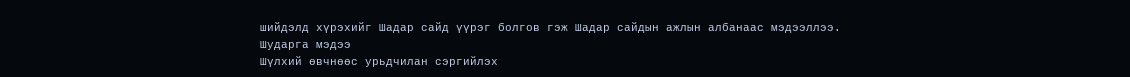шийдэлд хүрэхийг Шадар сайд үүрэг болгов гэж Шадар сайдын ажлын албанаас мэдээллээ.
Шударга мэдээ
Шүлхий өвчнөөс урьдчилан сэргийлэх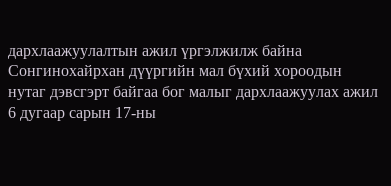дархлаажуулалтын ажил үргэлжилж байна
Сонгинохайрхан дүүргийн мал бүхий хороодын нутаг дэвсгэрт байгаа бог малыг дархлаажуулах ажил 6 дугаар сарын 17-ны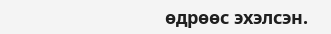өдрөөс эхэлсэн.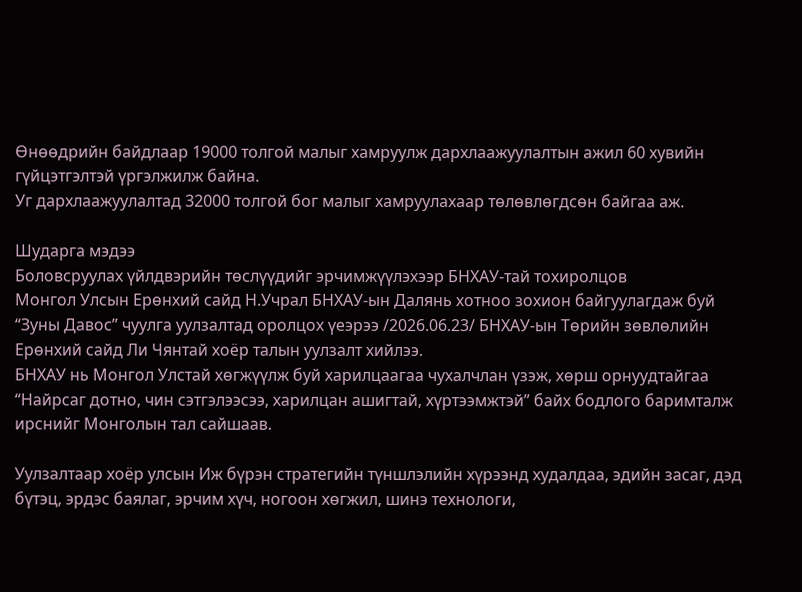Өнөөдрийн байдлаар 19000 толгой малыг хамруулж дархлаажуулалтын ажил 60 хувийн гүйцэтгэлтэй үргэлжилж байна.
Уг дархлаажуулалтад 32000 толгой бог малыг хамруулахаар төлөвлөгдсөн байгаа аж.

Шударга мэдээ
Боловсруулах үйлдвэрийн төслүүдийг эрчимжүүлэхээр БНХАУ-тай тохиролцов
Монгол Улсын Ерөнхий сайд Н.Учрал БНХАУ-ын Далянь хотноо зохион байгуулагдаж буй “Зуны Давос” чуулга уулзалтад оролцох үеэрээ /2026.06.23/ БНХАУ-ын Төрийн зөвлөлийн Ерөнхий сайд Ли Чянтай хоёр талын уулзалт хийлээ.
БНХАУ нь Монгол Улстай хөгжүүлж буй харилцаагаа чухалчлан үзэж, хөрш орнуудтайгаа “Найрсаг дотно, чин сэтгэлээсээ, харилцан ашигтай, хүртээмжтэй” байх бодлого баримталж ирснийг Монголын тал сайшаав.

Уулзалтаар хоёр улсын Иж бүрэн стратегийн түншлэлийн хүрээнд худалдаа, эдийн засаг, дэд бүтэц, эрдэс баялаг, эрчим хүч, ногоон хөгжил, шинэ технологи,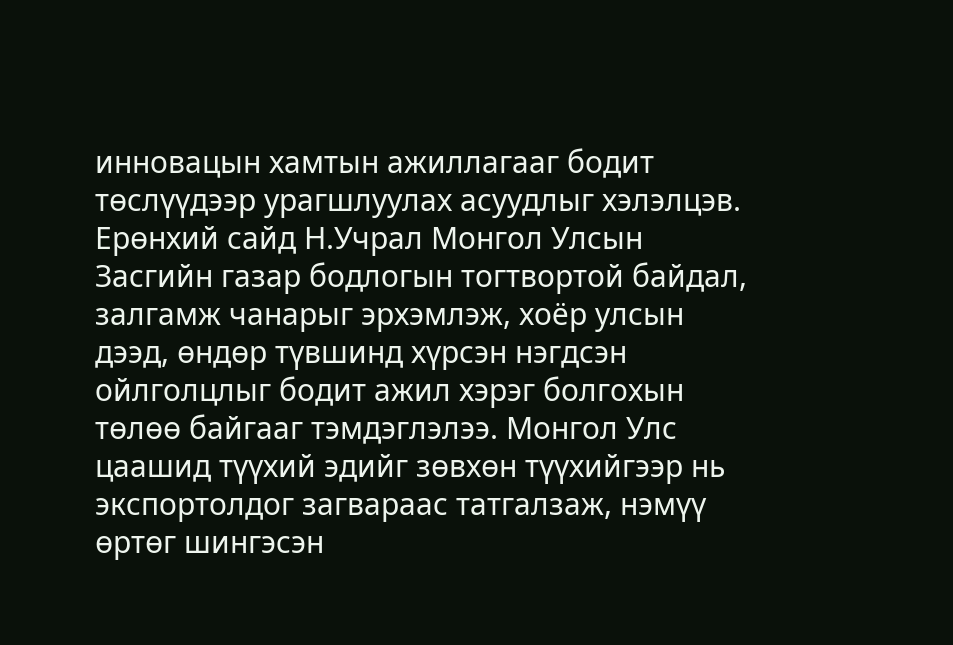инновацын хамтын ажиллагааг бодит төслүүдээр урагшлуулах асуудлыг хэлэлцэв.
Ерөнхий сайд Н.Учрал Монгол Улсын Засгийн газар бодлогын тогтвортой байдал, залгамж чанарыг эрхэмлэж, хоёр улсын дээд, өндөр түвшинд хүрсэн нэгдсэн ойлголцлыг бодит ажил хэрэг болгохын төлөө байгааг тэмдэглэлээ. Монгол Улс цаашид түүхий эдийг зөвхөн түүхийгээр нь экспортолдог загвараас татгалзаж, нэмүү өртөг шингэсэн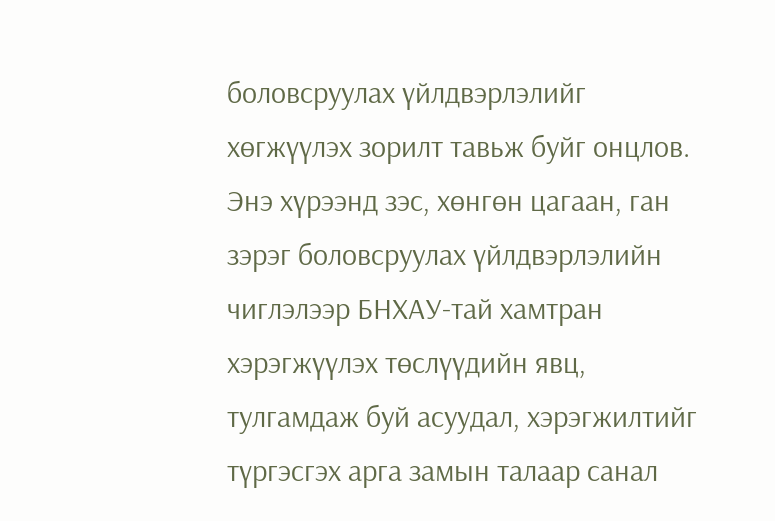боловсруулах үйлдвэрлэлийг хөгжүүлэх зорилт тавьж буйг онцлов.
Энэ хүрээнд зэс, хөнгөн цагаан, ган зэрэг боловсруулах үйлдвэрлэлийн чиглэлээр БНХАУ-тай хамтран хэрэгжүүлэх төслүүдийн явц, тулгамдаж буй асуудал, хэрэгжилтийг түргэсгэх арга замын талаар санал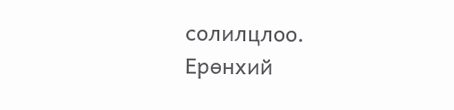солилцлоо. Ерөнхий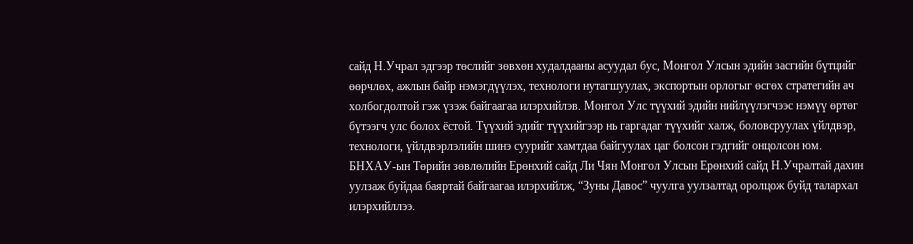сайд Н.Учрал эдгээр төслийг зөвхөн худалдааны асуудал бус, Монгол Улсын эдийн засгийн бүтцийг өөрчлөх, ажлын байр нэмэгдүүлэх, технологи нутагшуулах, экспортын орлогыг өсгөх стратегийн ач холбогдолтой гэж үзэж байгаагаа илэрхийлэв. Монгол Улс түүхий эдийн нийлүүлэгчээс нэмүү өртөг бүтээгч улс болох ёстой. Түүхий эдийг түүхийгээр нь гаргадаг түүхийг халж, боловсруулах үйлдвэр, технологи, үйлдвэрлэлийн шинэ суурийг хамтдаа байгуулах цаг болсон гэдгийг онцолсон юм.
БНХАУ-ын Төрийн зөвлөлийн Ерөнхий сайд Ли Чян Монгол Улсын Ерөнхий сайд Н.Учралтай дахин уулзаж буйдаа баяртай байгаагаа илэрхийлж, “Зуны Давос” чуулга уулзалтад оролцож буйд талархал илэрхийллээ.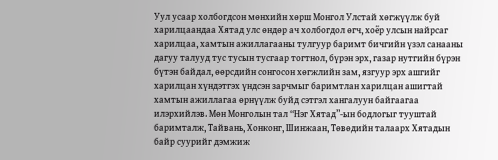Уул усаар холбогдсон мөнхийн хөрш Монгол Улстай хөгжүүлж буй харилцаандаа Хятад улс өндөр ач холбогдол өгч, хоёр улсын найрсаг харилцаа, хамтын ажиллагааны тулгуур баримт бичгийн үзэл санааны дагуу талууд тус тусын тусгаар тогтнол, бүрэн эрх, газар нутгийн бүрэн бүтэн байдал, өөрсдийн сонгосон хөгжлийн зам, язгуур эрх ашгийг харилцан хүндэтгэх үндсэн зарчмыг баримтлан харилцан ашигтай хамтын ажиллагаа өрнүүлж буйд сэтгэл хангалуун байгаагаа илэрхийлэв. Мөн Монголын тал “Нэг Хятад”-ын бодлогыг тууштай баримталж, Тайвань, Хонконг, Шинжаан, Төвөдийн талаарх Хятадын байр суурийг дэмжиж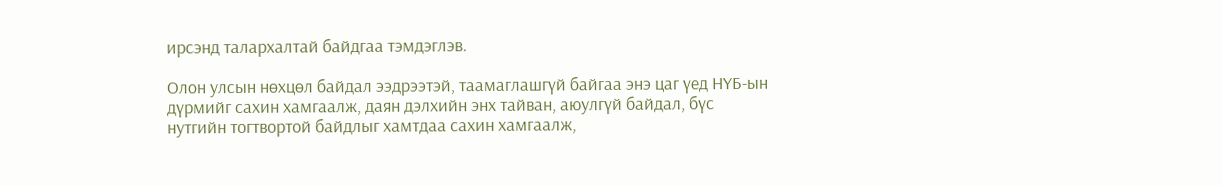ирсэнд талархалтай байдгаа тэмдэглэв.

Олон улсын нөхцөл байдал ээдрээтэй, таамаглашгүй байгаа энэ цаг үед НҮБ-ын дүрмийг сахин хамгаалж, даян дэлхийн энх тайван, аюулгүй байдал, бүс нутгийн тогтвортой байдлыг хамтдаа сахин хамгаалж,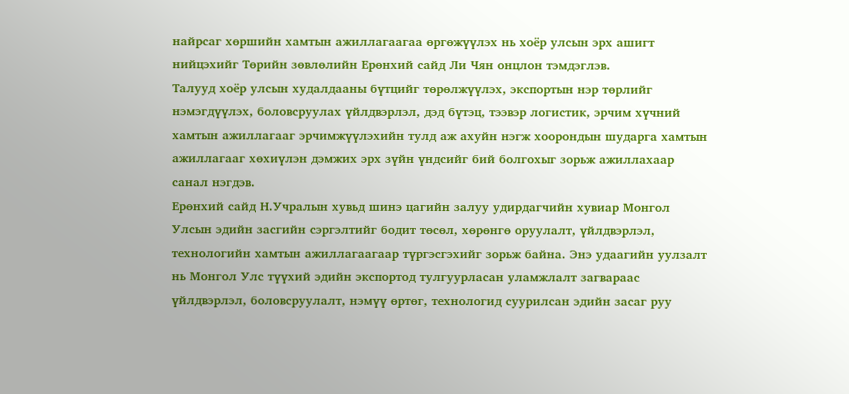найрсаг хөршийн хамтын ажиллагаагаа өргөжүүлэх нь хоёр улсын эрх ашигт нийцэхийг Төрийн зөвлөлийн Ерөнхий сайд Ли Чян онцлон тэмдэглэв.
Талууд хоёр улсын худалдааны бүтцийг төрөлжүүлэх, экспортын нэр төрлийг нэмэгдүүлэх, боловсруулах үйлдвэрлэл, дэд бүтэц, тээвэр логистик, эрчим хүчний хамтын ажиллагааг эрчимжүүлэхийн тулд аж ахуйн нэгж хоорондын шударга хамтын ажиллагааг хөхиүлэн дэмжих эрх зүйн үндсийг бий болгохыг зорьж ажиллахаар санал нэгдэв.
Ерөнхий сайд Н.Учралын хувьд шинэ цагийн залуу удирдагчийн хувиар Монгол Улсын эдийн засгийн сэргэлтийг бодит төсөл, хөрөнгө оруулалт, үйлдвэрлэл, технологийн хамтын ажиллагаагаар түргэсгэхийг зорьж байна. Энэ удаагийн уулзалт нь Монгол Улс түүхий эдийн экспортод тулгуурласан уламжлалт загвараас үйлдвэрлэл, боловсруулалт, нэмүү өртөг, технологид суурилсан эдийн засаг руу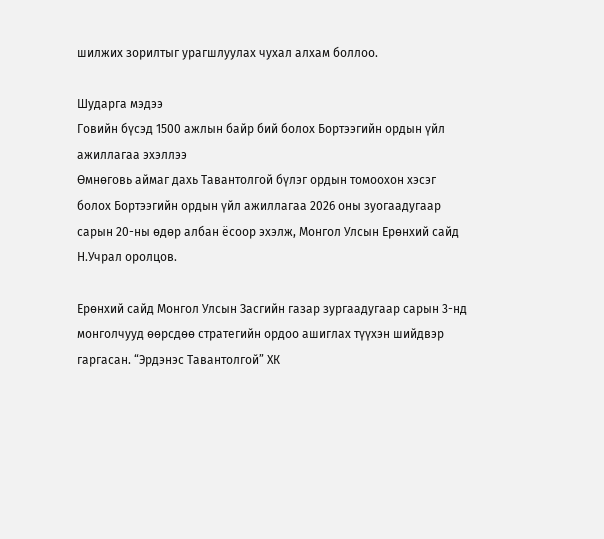шилжих зорилтыг урагшлуулах чухал алхам боллоо.

Шударга мэдээ
Говийн бүсэд 1500 ажлын байр бий болох Бортээгийн ордын үйл ажиллагаа эхэллээ
Өмнөговь аймаг дахь Тавантолгой бүлэг ордын томоохон хэсэг болох Бортээгийн ордын үйл ажиллагаа 2026 оны зуогаадугаар сарын 20-ны өдөр албан ёсоор эхэлж, Монгол Улсын Ерөнхий сайд Н.Учрал оролцов.

Ерөнхий сайд Монгол Улсын Засгийн газар зургаадугаар сарын 3-нд монголчууд өөрсдөө стратегийн ордоо ашиглах түүхэн шийдвэр гаргасан. “Эрдэнэс Тавантолгой” ХК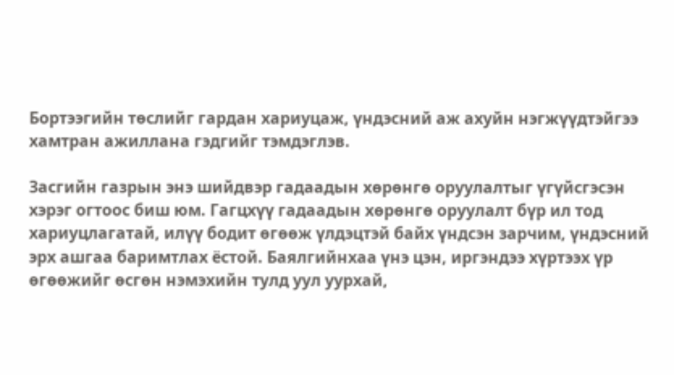Бортээгийн төслийг гардан хариуцаж, үндэсний аж ахуйн нэгжүүдтэйгээ хамтран ажиллана гэдгийг тэмдэглэв.

Засгийн газрын энэ шийдвэр гадаадын хөрөнгө оруулалтыг үгүйсгэсэн хэрэг огтоос биш юм. Гагцхүү гадаадын хөрөнгө оруулалт бүр ил тод хариуцлагатай, илүү бодит өгөөж үлдэцтэй байх үндсэн зарчим, үндэсний эрх ашгаа баримтлах ёстой. Баялгийнхаа үнэ цэн, иргэндээ хүртээх үр өгөөжийг өсгөн нэмэхийн тулд уул уурхай,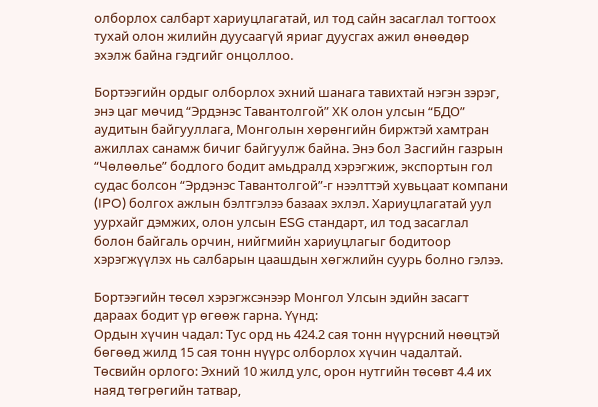олборлох салбарт хариуцлагатай, ил тод сайн засаглал тогтоох тухай олон жилийн дуусаагүй яриаг дуусгах ажил өнөөдөр эхэлж байна гэдгийг онцоллоо.

Бортээгийн ордыг олборлох эхний шанага тавихтай нэгэн зэрэг, энэ цаг мөчид “Эрдэнэс Тавантолгой” ХК олон улсын “БДО” аудитын байгууллага, Монголын хөрөнгийн биржтэй хамтран ажиллах санамж бичиг байгуулж байна. Энэ бол Засгийн газрын “Чөлөөлье” бодлого бодит амьдралд хэрэгжиж, экспортын гол судас болсон “Эрдэнэс Тавантолгой”-г нээлттэй хувьцаат компани (IPO) болгох ажлын бэлтгэлээ базаах эхлэл. Хариуцлагатай уул уурхайг дэмжих, олон улсын ESG стандарт, ил тод засаглал болон байгаль орчин, нийгмийн хариуцлагыг бодитоор хэрэгжүүлэх нь салбарын цаашдын хөгжлийн суурь болно гэлээ.

Бортээгийн төсөл хэрэгжсэнээр Монгол Улсын эдийн засагт дараах бодит үр өгөөж гарна. Үүнд:
Ордын хүчин чадал: Тус орд нь 424.2 сая тонн нүүрсний нөөцтэй бөгөөд жилд 15 сая тонн нүүрс олборлох хүчин чадалтай.
Төсвийн орлого: Эхний 10 жилд улс, орон нутгийн төсөвт 4.4 их наяд төгрөгийн татвар,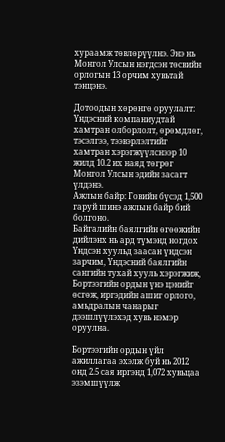хураамж төвлөрүүлнэ. Энэ нь Монгол Улсын нэгдсэн төсвийн орлогын 13 орчим хувьтай тэнцэнэ.

Дотоодын хөрөнгө оруулалт: Үндэсний компаниудтай хамтран олборлолт, өрөмдлөг, тэсэлгээ, тээвэрлэлтийг хамтран хэрэгжүүлснээр 10 жилд 10.2 их наяд төгрөг Монгол Улсын эдийн засагт үлдэнэ.
Ажлын байр: Говийн бүсэд 1,500 гаруй шинэ ажлын байр бий болгоно.
Байгалийн баялгийн өгөөжийн дийлэнх нь ард түмэнд ногдох Үндсэн хуульд заасан үндсэн зарчим, Үндэсний баялгийн сангийн тухай хууль хэрэгжиж, Бортээгийн ордын үнэ цэнийг өсгөж, иргэдийн ашиг орлого, амьдралын чанарыг дээшлүүлэхэд хувь нэмэр оруулна.

Бортээгийн ордын үйл ажиллагаа эхэлж буй нь 2012 онд 2.5 сая иргэнд 1,072 хувьцаа эзэмшүүлж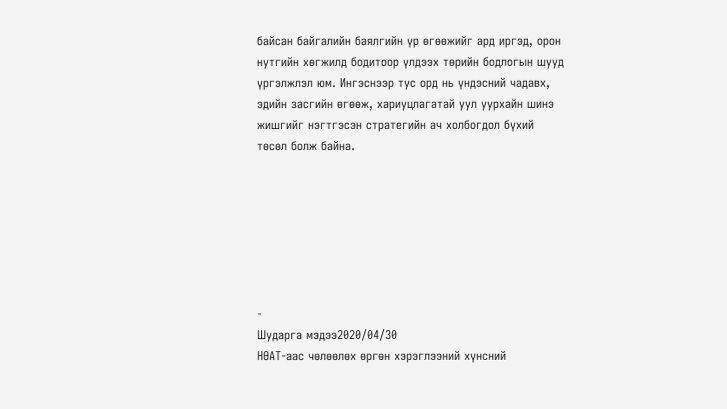байсан байгалийн баялгийн үр өгөөжийг ард иргэд, орон нутгийн хөгжилд бодитоор үлдээх төрийн бодлогын шууд үргэлжлэл юм. Ингэснээр тус орд нь үндэсний чадавх, эдийн засгийн өгөөж, хариуцлагатай уул уурхайн шинэ жишгийг нэгтгэсэн стратегийн ач холбогдол бүхий төсөл болж байна.







-
Шударга мэдээ2020/04/30
НӨАТ-аас чөлөөлөх өргөн хэрэглээний хүнсний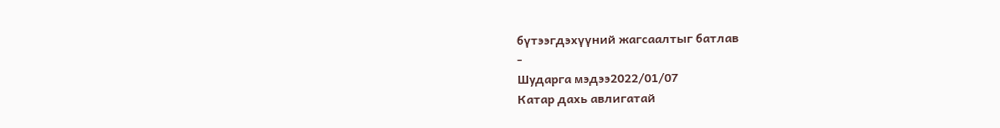бүтээгдэхүүний жагсаалтыг батлав
-
Шударга мэдээ2022/01/07
Катар дахь авлигатай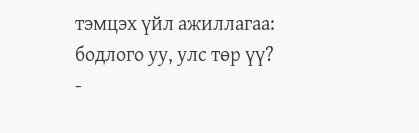тэмцэх үйл ажиллагаа: бодлого уу, улс төр үү?
-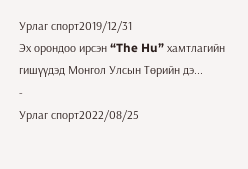Урлаг спорт2019/12/31
Эх орондоо ирсэн “The Hu” хамтлагийн гишүүдэд Монгол Улсын Төрийн дэ...
-
Урлаг спорт2022/08/25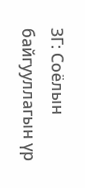ЗГ: Соёлын байгууллагын үр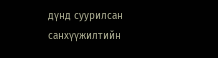дүнд суурилсан санхүүжилтийн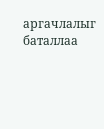аргачлалыг баталлаа